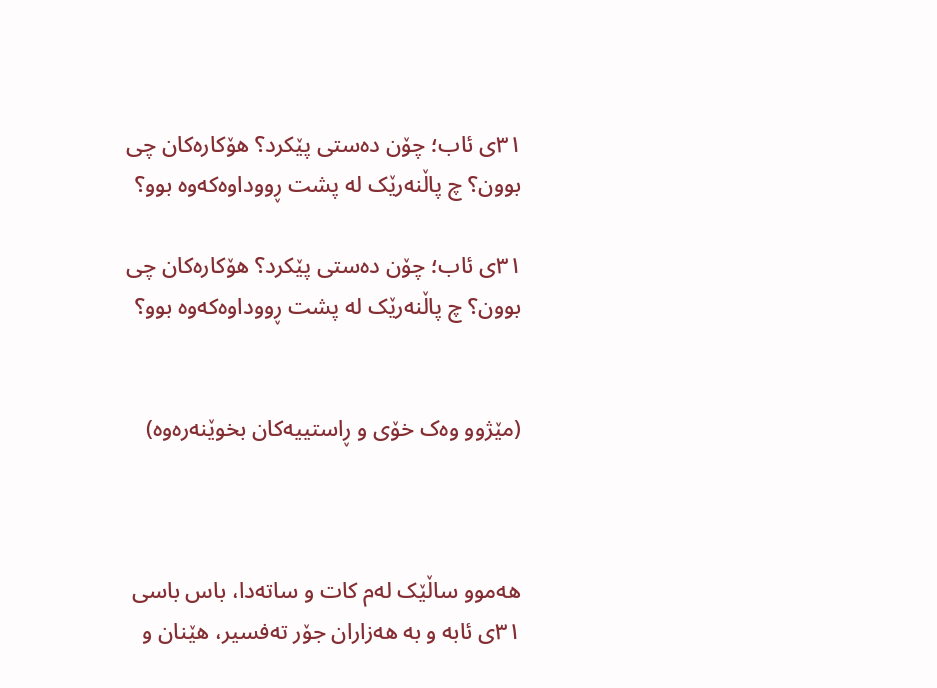٣١ی ئاب؛ چۆن دەستی پێکرد؟ هۆکارەکان چی بوون؟ چ پاڵنەرێک لە پشت ڕووداوەکەوە بوو؟

٣١ی ئاب؛ چۆن دەستی پێکرد؟ هۆکارەکان چی بوون؟ چ پاڵنەرێک لە پشت ڕووداوەکەوە بوو؟


(مێژوو وەک خۆی و ڕاستییەکان بخوێنەرەوە)



هەموو ساڵێک لەم کات و ساتەدا، باس باسی ٣١ی ئابە و بە هەزاران جۆر تەفسیر، هێنان و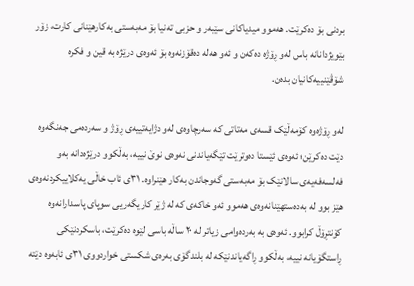بردنی بۆ دەکرێت. هەموو میدیاکانی سێبەر و حزبی تەنیا بۆ مەبەستی بەکارهێنانی کارت، زۆر بێویژدانانە باس لەو ڕۆژە دەکەن و ئەو هەلە دەقۆزنەوە بۆ ئەوەی درێژە بە قین و فکرە شۆڤێنییەکانیان بدەن.

لەو ڕۆژەوە کۆمەڵێک قسەی مەتاتی کە سەرچاوەی لەو دژایەتییەی ڕۆژ و سەردەمی جەنگەوە دێت دەکرێن؛ ئەوەی ئێستا دەوترێت تێگەیاندنی نەوەی نوێ نییە، بەڵکوو درێژەدانە بەو فەلسەفەیەی سالانێک بۆ مەبەستی گەوجاندن بەکار هێنراوە. ٣١ی ئاب خاڵی یەکلاییکردنەوەی هێز بوو لە بەدەستهێنانەوەی هەموو ئەو خاکەی کە لە ژێر کاریگەریی سوپای پاسدارانەوە کۆنتڕۆڵ کرابوو. ئەوەی بە بەردەوامی زیاتر لە ٢٠ ساڵە باسی لێوە دەکرێت، باسکردنێکی ڕاستگۆیانە نییە، بەڵکوو ڕاگەیاندنێکە لە بلندگۆی بەرەی شکستی خواردووی ٣١ی ئابەوە دێتە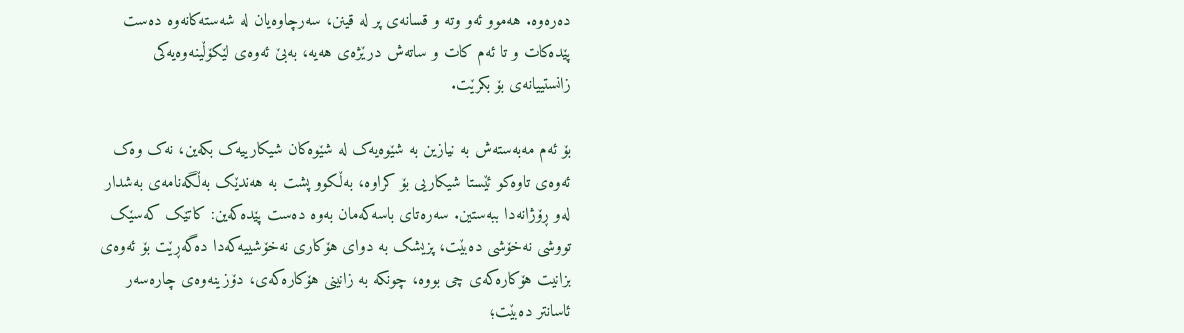دەرەوە. هەموو ئەو وتە و قسانەی پر لە قینن، سەرچاوەیان لە شەستەکانەوە دەست پێدەکات و تا ئەم کات و ساتەش درێژەی هەیە، بەبێ ئەوەی لێکۆڵینەوەیەکی زانستییانەی بۆ بکرێت.

بۆ ئەم مەبەستەش بە نیازین بە شێوەیەک لە شێوەکان شیکارییەک بکەین، نەک وەک ئەوەی تاوەکو ئێستا شیکاریی بۆ کراوە، بەڵکوو پشت بە هەندێک بەڵگەنامەی بەشدار لەو ڕۆژانەدا ببەستین. سەرەتای باسەکەمان بەوە دەست پێدەکەین: کاتێک کەسێک تووشی نەخۆشی دەبێت، پزیشک بە دوای هۆکاری نەخۆشییەکەدا دەگەڕێت بۆ ئەوەی بزانیت هۆکارەکەی چی بووە، چونکە بە زانینی هۆکارەکەی، دۆزینەوەی چارەسەر ئاسانتر دەبێت؛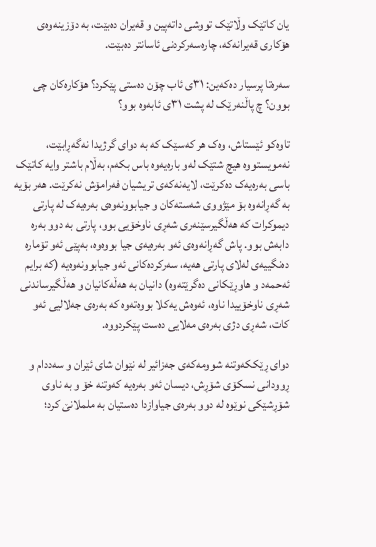یان کاتێک وڵاتێک تووشی داتەپین و قەیران دەبێت، بە دۆزینەوەی هۆکاری قەیرانەکە، چارەسەرکردنی ئاسانتر دەبێت.

سەرەتا پرسیار دەکەین: ٣١ی ئاب چۆن دەستی پێکرد؟ هۆکارەکان چی بوون؟ چ پاڵنەرێک لە پشت ٣١ی ئابەوە بوو؟

تاوەکو ئێستاش، وەک هر کەسێک کە بە دوای گرژیدا نەگەڕابێت، نەمویستووە هیچ شتێک لەو بارەیەوە باس بکەم، بەڵام باشتر وایە کاتێک باسی بەرەیەک دەکرێت، لایەنەکەی تریشیان فەرامۆش نەکرێت. هەر بۆیە بە گەڕانەوە بۆ مێژووی شەستەکان و جیابوونەوەی بەرەیەک لە پارتی دیموکرات کە هەڵگیرسێنەری شەڕی ناوخۆیی بوو، پارتی بە دوو بەرە دابەش بوو. پاش گەڕانەوەی ئەو بەرەیەی جیا بووەوە، بەپێی ئەو تۆمارە دەنگییەی لەلای پارتی هەیە، سەرکردەکانی ئەو جیابوونەوەیە (کە برایم ئەحمەد و هاوڕێکانی دەگرێتەوە) دانیان بە هەڵەکانیان و هەڵگیرساندنی شەڕی ناوخۆییدا ناوە، ئەوەش یەکلا بووەتەوە کە بەرەی جەلالیی ئەو کات، شەڕی دژی بەرەی مەلایی دەست پێکردووە.

دوای ڕێککەوتنە شوومەکەی جەزائیر لە نێوان شای ئێران و سەددام و ڕوودانی نسکۆی شۆڕش، دیسان ئەو بەرەیە کەوتنە خۆ و بە ناوی شۆڕشێکی نوێوە لە دوو بەرەی جیاوازدا دەستیان بە ململانێ کرد؛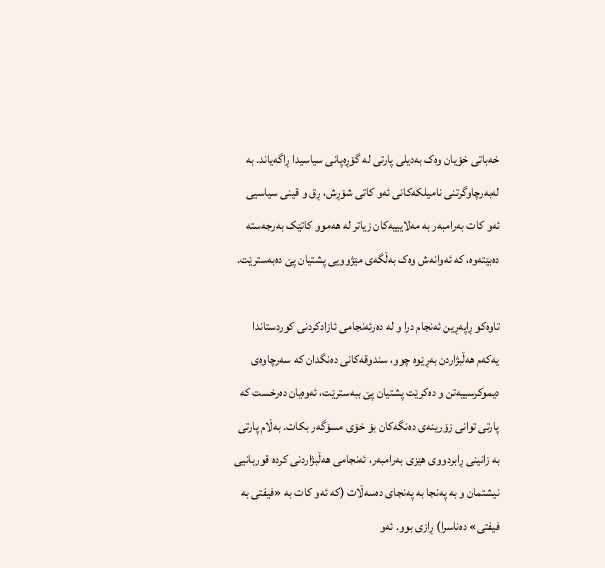خەباتی خۆیان وەک بەدیلی پارتی لە گۆڕەپانی سیاسیدا ڕاگەیاند. بە لەبەرچاوگرتنی نامیلکەکانی ئەو کاتی شۆڕش، ڕق و قینی سیاسیی ئەو کات بەرامبەر بە مەلایییەکان زیاتر لە هەموو کاتێک بەرجەستە دەبێتەوە، کە ئەوانەش وەک بەڵگەی مێژوویی پشتیان پێ دەبەسترێت.

تاوەکو ڕاپەڕین ئەنجام درا و لە دەرئەنجامی ئازادکردنی کوردستاندا یەکەم هەڵبژاردن بەڕێوە چوو، سندوقەکانی دەنگدان کە سەرچاوەی دیموکرسییەتن و دەکرێت پشتیان پێ ببەسترێت، ئەوەیان دەرخست کە پارتی توانی زۆرینەی دەنگەکان بۆ خۆی مسۆگەر بکات. بەڵام پارتی بە زانینی ڕابردووی هێزی بەرامبەر، ئەنجامی هەڵبژاردنی کردە قوربانیی نیشتمان و بە پەنجا بە پەنجای دەسەڵات (کە ئەو کات بە «فیفتی بە فیفتی» دەناسرا) ڕازی بوو. ئەو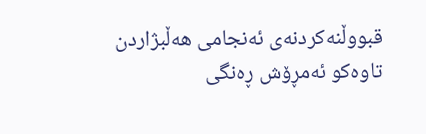قبووڵنەکردنەی ئەنجامی هەڵبژاردن تاوەکو ئەمڕۆش ڕەنگی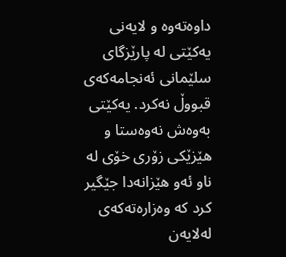داوەتەوە و لایەنی یەکێتی لە پارێزگای سلێمانی ئەنجامەکەی قبووڵ نەکرد. یەکێتی بەوەش نەوەستا و هێزێکی زۆری خۆی لە ناو ئەو هێزانەدا جێگیر کرد کە وەزارەتەکەی لەلایەن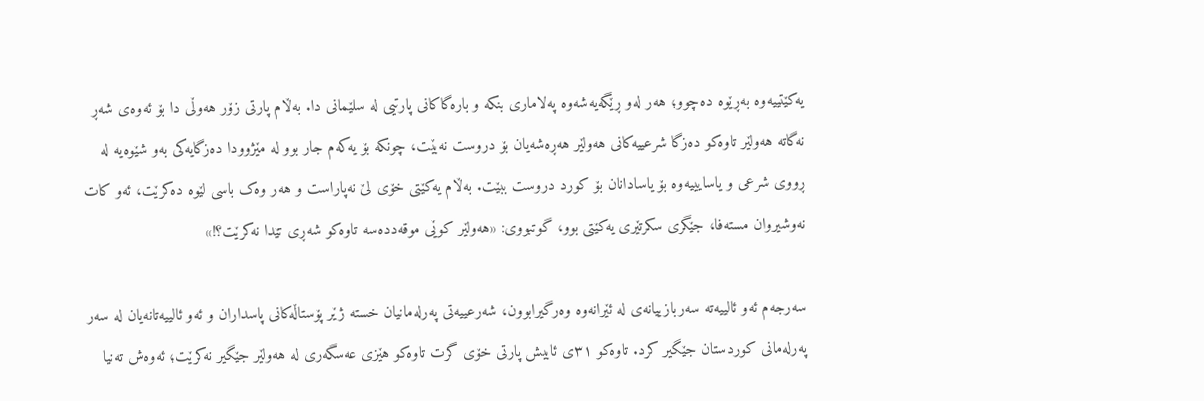یەکێتییەوە بەڕێوە دەچوو؛ هەر لەو ڕێگەیەشەوە پەلاماری بنکە و بارەگاکانی پارتیی لە سلێمانی دا. بەڵام پارتی زۆر هەوڵی دا بۆ ئەوەی شەڕ نەگاتە هەولێر تاوەکو دەزگا شرعییەکانی هەولێر هەڕەشەیان بۆ دروست نەبێت، چونکە بۆ یەکەم جار بوو لە مێژوودا دەزگایەکی بەو شێوەیە لە ڕووی شرعی و یاسایییەوە بۆ یاسادانان بۆ کورد دروست ببێت. بەڵام یەکێتی خۆی لێ نەپاراست و هەر وەک باسی لێوە دەکرێت، ئەو کات نەوشیروان مستەفا، جێگری سکرتێری یەکێتی بوو، گوتبووی: «هەولێر کوێی موقەددەسە تاوەکو شەڕی تێدا نەکرێت؟!»

سەرجەم ئەو ئالییەتە سەربازییانەی لە ئێرانەوە وەرگیرابوون، شەرعییەتی پەرلەمانیان خستە ژێر پۆستاڵەکانی پاسداران و ئەو ئالییەتانەیان لە سەر پەرلەمانی کوردستان جێگیر کرد. تاوەکو ٣١ی ئابیش پارتی خۆی گرت تاوەکو هێزی عەسگەری لە هەولێر جێگیر نەکرێت؛ ئەوەش تەنیا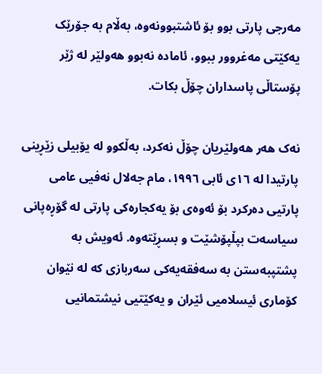مەرجی پارتی بوو بۆ ئاشتبوونەوە، بەڵام بە جۆرێک یەکێتی مەغروور ببوو، ئامادە نەبوو هەولێر لە ژێر پۆستاڵی پاسداران چۆڵ بکات.

نەک هەر هەولێریان چۆڵ نەکرد، بەڵکوو لە یۆبیلی زێڕینی پارتیدا لە ١٦ی ئابی ١٩٩٦، مام جەلال نەفیی عامی پارتیی دەرکرد بۆ ئەوەی بۆ یەکجارەکی پارتی لە گۆڕەپانی سیاسەت بپڵپۆشێت و بسڕێتەوە. ئەویش بە پشتپبەستن بە سەفقەیەکی سەربازی کە لە نێوان کۆماری ئیسلامیی ئێران و یەکێتیی نیشتمانیی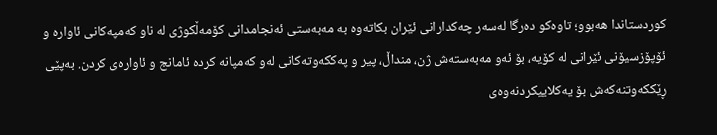کوردستاندا هەبوو؛ تاوەکو دەرگا لەسەر چەکدارانی ئێران بکاتەوە بە مەبەستی ئەنجامدانی کۆمەڵکوژی لە ناو کەمپەکانی ئاوارە و ئۆپۆزسیۆنی ئێرانی لە کۆیە، بۆ ئەو مەبەستەش ژن، منداڵ، پیر و پەککەوتەکانی لەو کەمپانە کردە ئامانج و ئاوارەی کردن. بەپێی ڕێککەوتنەکەش بۆ یەکلاییکردنەوەی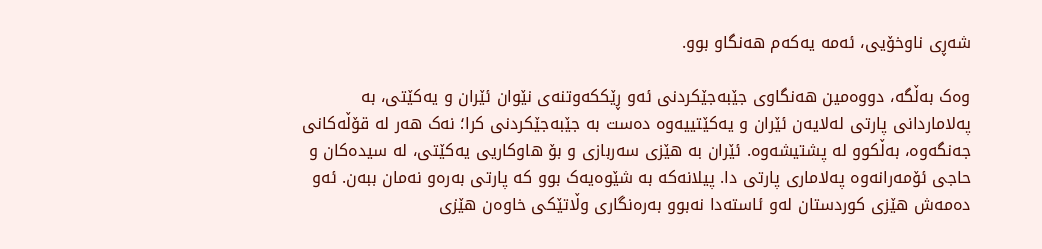شەڕی ناوخۆیی، ئەمە یەکەم هەنگاو بوو.

وەک بەڵگە، دووەمین هەنگاوی جێبەجێکردنی ئەو ڕێککەوتنەی نێوان ئێران و یەکێتی، بە پەلاماردانی پارتی لەلایەن ئێران و یەکێتییەوە دەست بە جێبەجێکردنی کرا؛ نەک هەر لە قۆڵەکانی جەنگەوە، بەڵکوو لە پشتیشەوە. ئێران بە هێزی سەربازی و بۆ هاوکاریی یەکێتی، لە سیدەکان و حاجی ئۆمەرانەوە پەلاماری پارتی دا. پیلانەکە بە شێوەیەک بوو کە پارتی بەرەو نەمان ببەن. ئەو دەمەش هێزی کوردستان لەو ئاستەدا نەبوو بەرەنگاری وڵاتێکی خاوەن هێزی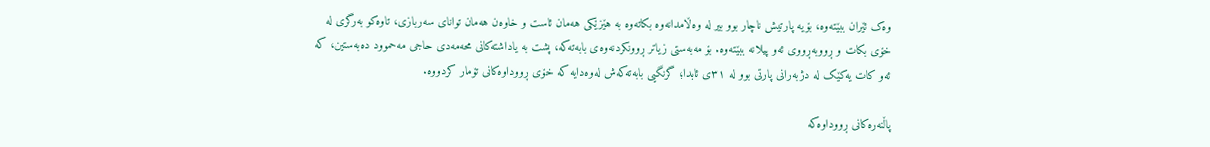وەک ئێران ببێتەوە، بۆیە پارتیش ناچار بوو بیر لە وەڵامدانەوە بکاتەوە بە هێزێکی هەمان ئاست و خاوەن هەمان توانای سەربازی، تاوەکو بەرگری لە خۆی بکات و ڕووبەڕووی ئەو پیلانە ببێتەوە. بۆ مەبەستی زیاتر ڕوونکردنەوەی بابەتەکە، پشت بە یاداشتەکانی محەمەدی حاجی مەحموود دەبەستین، کە ئەو کات یەکێک لە دژبەرانی پارتی بوو لە ٣١ی ئابدا؛ گرنگیی بابەتەکەش لەوەدایە کە خۆی ڕووداوەکانی تۆمار کردووە.

پاڵنەرەکانی ڕووداوەکە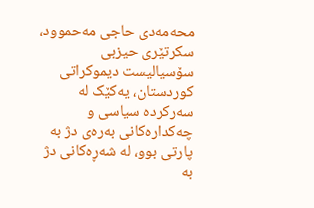محەمەدی حاجی مەحموود، سکرتێری حیزبی سۆسیالیست دیموکراتی کوردستان، یەکێک لە سەرکردە سیاسی و چەکدارەکانی بەرەی دژ بە پارتی بوو، لە شەڕەکانی دژ بە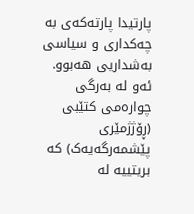پارتیدا پارتەکەی بە چەکداری و سیاسی بەشداریی هەبوو. ئەو لە بەرگی چوارەمی کتێبی (ڕۆژژمێری پێشمەرگەیەک) کە بریتییە لە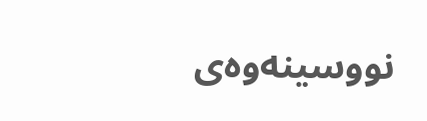نووسینەوەی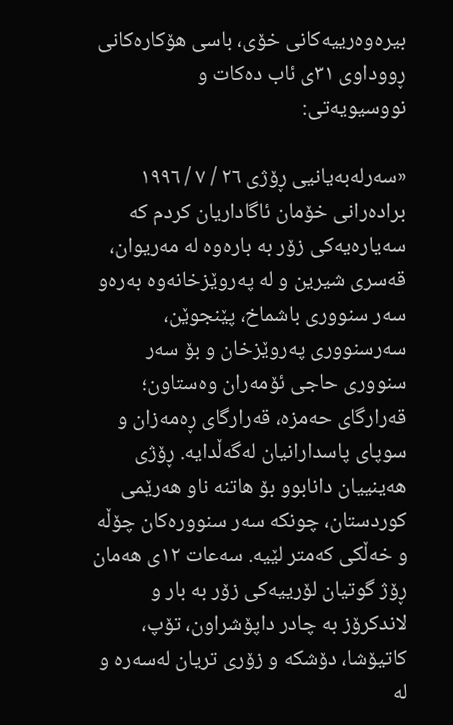بیرەوەرییەکانی خۆی، باسی هۆکارەکانی ڕووداوی ٣١ی ئاب دەکات و نووسیویەتی:

«سەرلەبەیانیی ڕۆژی ٢٦ / ٧ / ١٩٩٦ برادەرانی خۆمان ئاگاداریان کردم کە سەیارەیەکی زۆر بە بارەوە لە مەریوان، قەسری شیرین و لە پەروێزخانەوە بەرەو سەر سنووری باشماخ، پێنجوێن، سەرسنووری پەروێزخان و بۆ سەر سنووری حاجی ئۆمەران وەستاون؛ قەرارگای حەمزە، قەرارگای ڕەمەزان و سوپای پاسدارانیان لەگەڵدایە. ڕۆژی هەینییان دانابوو بۆ هاتنە ناو هەرێمی کوردستان، چونکە سەر سنوورەکان چۆڵە و خەڵکی کەمتر لێیە. سەعات ١٢ی هەمان ڕۆژ گوتیان لۆرییەکی زۆر بە بار و لاندکرۆز بە چادر داپۆشراون، تۆپ، کاتیۆشا، دۆشکە و زۆری تریان لەسەرە و لە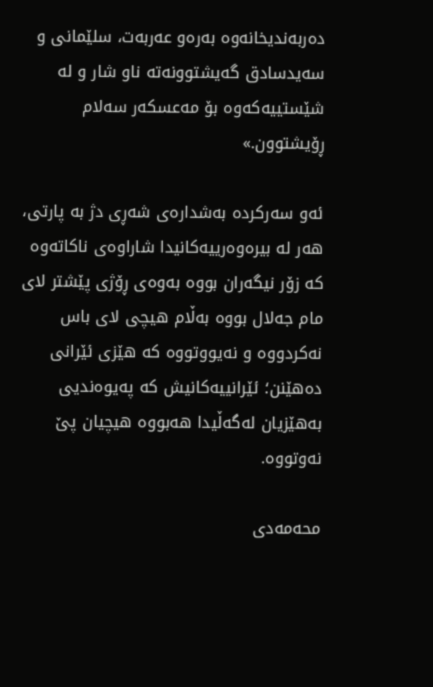دەربەندیخانەوە بەرەو عەربەت، سلێمانی و سەیدسادق گەیشتوونەتە ناو شار و لە شێستییەکەوە بۆ مەعسکەر سەلام ڕۆیشتوون.»

ئەو سەرکردە بەشدارەی شەڕی دژ بە پارتی، هەر لە بیرەوەرییەکانیدا شاراوەی ناکاتەوە کە زۆر نیگەران بووە بەوەی ڕۆژی پێشتر لای مام جەلال بووە بەڵام هیچی لای باس نەکردووە و نەیووتووە کە هێزی ئێرانی دەهێنن؛ ئێرانییەکانیش کە پەیوەندیی بەهێزیان لەگەڵیدا هەبووە هیچیان پێ نەوتووە.

محەمەدی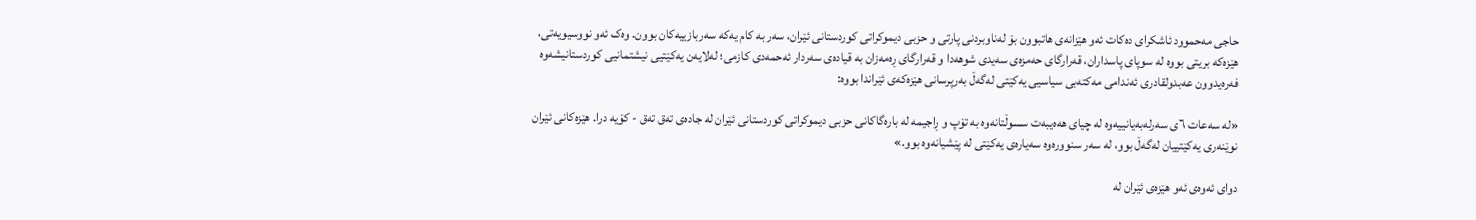حاجی مەحموود ئاشکرای دەکات ئەو هێزانەی هاتبوون بۆ لەناوبردنی پارتی و حزبی دیموکراتی کوردستانی ئێران، سەر بە کام یەکە سەربازییەکان بوون. وەک ئەو نووسیویەتی، هێزەکە بریتی بووە لە سوپای پاسداران، قەرارگای حەمزەی سەیدی شوهەدا و قەرارگای ڕەمەزان بە قیادەی سەردار ئەحمەدی کازمی؛ لەلایەن یەکێتیی نیشتمانیی کوردستانیشەوە فەرەیدوون عەبدولقادری ئەندامی مەکتەبی سیاسیی یەکێتی لەگەڵ بەرپرسانی هێزەکەی ئێراندا بووە:

«لە سەعات ٦ی سەرلەبەیانییەوە لە چیای هەەیبەت سسوڵتانەوە بە تۆپ و ڕاجیمە لە بارەگاکانی حزبی دیموکراتی کوردستانی ئێران لە جادەی تەق تەق - کۆیە درا. هێزەکانی ئێران نوێنەری یەکێتییان لەگەڵ بوو، لە سەر سنوورەوە سەیارەی یەکێتی لە پێشیانەوە بوو.»

دوای ئەوەی ئەو هێزەی ئێران لە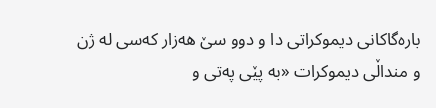بارەگاکانی دیموکراتی دا و دوو سێ هەزار کەسی لە ژن و منداڵی دیموکرات «بە پێی پەتی و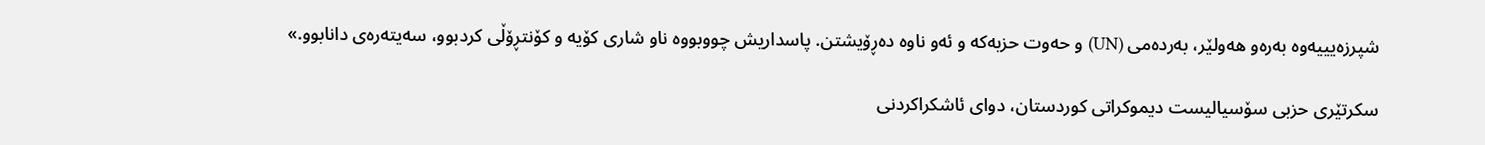شپرزەیییەوە بەرەو هەولێر، بەردەمی (UN) و حەوت حزبەکە و ئەو ناوە دەڕۆیشتن. پاسداریش چووبووە ناو شاری کۆیە و کۆنتڕۆڵی کردبوو، سەیتەرەی دانابوو.»

سکرتێری حزبی سۆسیالیست دیموکراتی کوردستان، دوای ئاشکراکردنی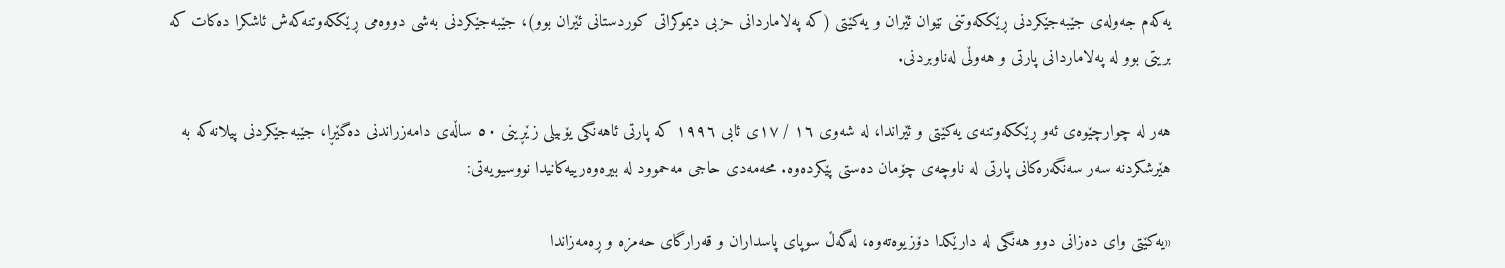یەکەم جەولەی جێبەجێکردنی ڕێککەوتنی نێوان ئێران و یەکێتی (کە پەلاماردانی حزبی دیموکراتی کوردستانی ئێران بوو)، جێبەجێکردنی بەشی دووەمی ڕێککەوتنەکەش ئاشکرا دەکات کە بریتی بوو لە پەلاماردانی پارتی و هەوڵی لەناوبردنی.

هەر لە چوارچێوەی ئەو ڕێککەوتنەی یەکێتی و ئێراندا، لە شەوی ١٦ / ١٧ی ئابی ١٩٩٦ کە پارتی ئاهەنگی یۆبیلی زێڕینی ٥٠ ساڵەی دامەزراندنی دەگێڕا، جێبەجێکردنی پیلانەکە بە هێرشکردنە سەر سەنگەرەکانی پارتی لە ناوچەی چۆمان دەستی پێکردەوە. محەمەدی حاجی مەحموود لە بیرەوەرییەکانیدا نووسیویەتی:

«یەکێتی وای دەزانی دوو هەنگی لە دارێکدا دۆزیوەتەوە، لەگەڵ سوپای پاسداران و قەرارگای حەمزە و ڕەمەزاندا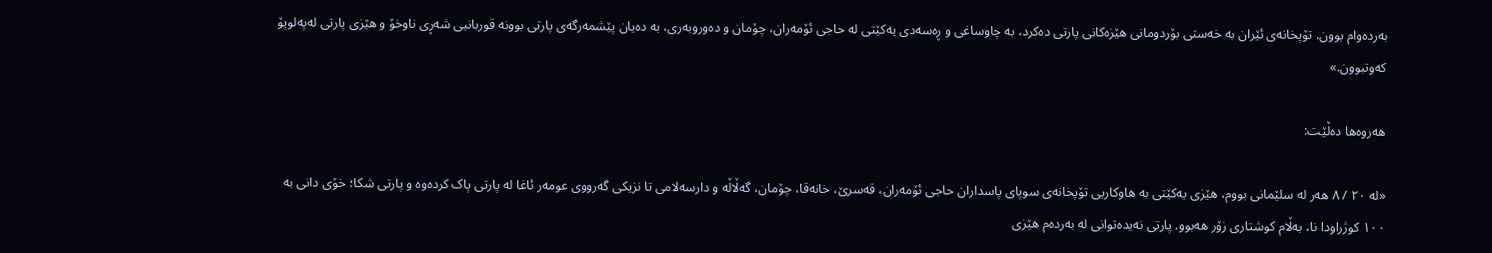بەردەوام بوون. تۆپخانەی ئێران بە خەستی بۆردومانی هێزەکانی پارتی دەکرد، بە چاوساغی و ڕەسەدی یەکێتی لە حاجی ئۆمەران، چۆمان و دەوروبەری، بە دەیان پێشمەرگەی پارتی بوونە قوربانیی شەڕی ناوخۆ و هێزی پارتی لەپەلوپۆ کەوتبوون.»

هەروەها دەڵێت:

«لە ٢٠ / ٨ هەر لە سلێمانی بووم، هێزی یەکێتی بە هاوکاریی تۆپخانەی سوپای پاسداران حاجی ئۆمەران، قەسرێ، خانەقا، چۆمان، گەڵاڵە و دارسەلامی تا نزیکی گەرووی عومەر ئاغا لە پارتی پاک کردەوە و پارتی شکا؛ خۆی دانی بە ١٠٠ کوژراودا نا، بەڵام کوشتاری زۆر هەبوو. پارتی نەیدەتوانی لە بەردەم هێزی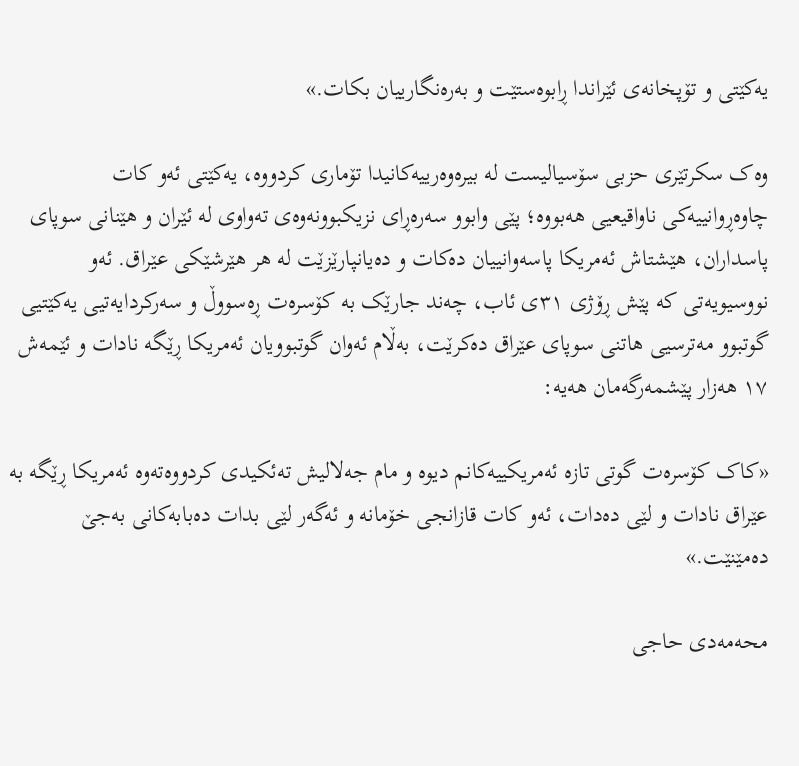یەکێتی و تۆپخانەی ئێراندا ڕابوەستێت و بەرەنگارییان بکات.»

وەک سکرتێری حزبی سۆسیالیست لە بیرەوەرییەکانیدا تۆماری کردووە، یەکێتی ئەو کات چاوەڕوانییەکی ناواقیعیی هەبووە؛ پێی وابوو سەرەڕای نزیکبوونەوەی تەواوی لە ئێران و هێنانی سوپای پاسداران، هێشتاش ئەمریکا پاسەوانییان دەکات و دەیانپارێزێت لە هر هێرشێکی عێراق. ئەو نووسیویەتی کە پێش ڕۆژی ٣١ی ئاب، چەند جارێک بە کۆسرەت ڕەسووڵ و سەرکردایەتیی یەکێتیی گوتبوو مەترسیی هاتنی سوپای عێراق دەکرێت، بەڵام ئەوان گوتبوویان ئەمریکا ڕێگە نادات و ئێمەش ١٧ هەزار پێشمەرگەمان هەیە:

«کاک کۆسرەت گوتی تازە ئەمریکییەکانم دیوە و مام جەلالیش تەئکیدی کردووەتەوە ئەمریکا ڕێگە بە عێراق نادات و لێی دەدات، ئەو کات قازانجی خۆمانە و ئەگەر لێی بدات دەبابەکانی بەجێ دەمێنێت.»

محەمەدی حاجی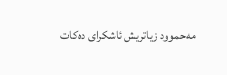مەحموود زیاتریش ئاشکرای دەکات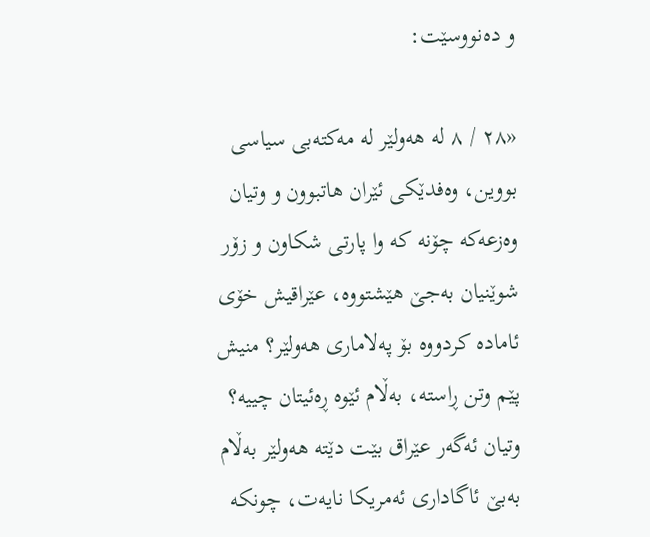و دەنووسێت:

«٢٨ / ٨ لە هەولێر لە مەکتەبی سیاسی بووین، وەفدێکی ئێران هاتبوون و وتیان وەزعەکە چۆنە کە وا پارتی شکاون و زۆر شوێنیان بەجێ هێشتووە، عێراقیش خۆی ئامادە کردووە بۆ پەلاماری هەولێر؟ منیش پێم وتن ڕاستە، بەڵام ئێوە ڕەئیتان چییە؟ وتیان ئەگەر عێراق بێت دێتە هەولێر بەڵام بەبێ ئاگاداری ئەمریکا نایەت، چونکە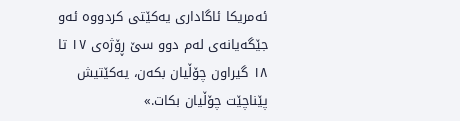ئەمریکا ئاگاداری یەکێتی کردووە ئەو جێگەیانەی لەم دوو سێ ڕۆژەی ١٧ تا ١٨ گیراون چۆڵیان بکەن، یەکێتیش پێناچێت چۆڵیان بکات.»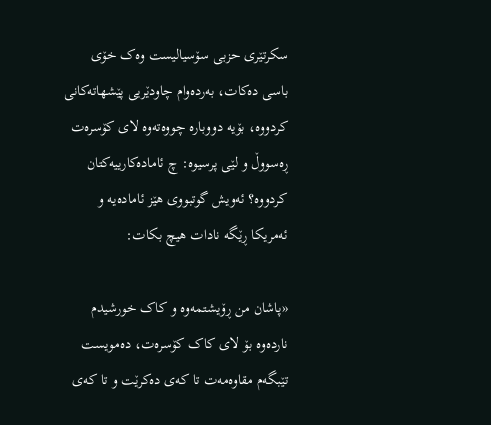سکرتێری حزبی سۆسیالیست وەک خۆی باسی دەکات، بەردەوام چاودێریی پێشهاتەکانی کردووە، بۆیە دووبارە چووەتەوە لای کۆسرەت ڕەسووڵ و لێی پرسیوە: چ ئامادەکارییەکتان کردووە؟ ئەویش گوتبووی هێز ئامادەیە و ئەمریکا ڕێگە نادات هیچ بکات:

«پاشان من ڕۆیشتمەوە و کاک خورشیدم ناردەوە بۆ لای کاک کۆسرەت، دەمویست تێبگەم مقاوەمەت تا کەی دەکرێت و تا کەی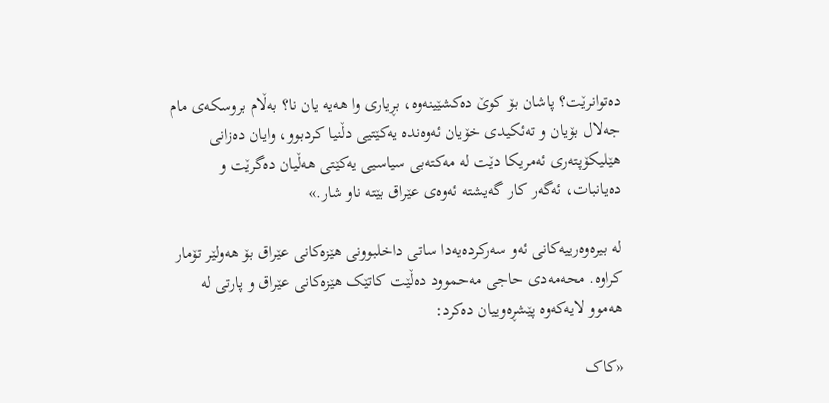دەتوانرێت؟ پاشان بۆ کوێ دەکشێینەوە، بڕیاری وا هەیە یان نا؟ بەڵام بروسکەی مام جەلال بۆیان و تەئکیدی خۆیان ئەوەندە یەکێتیی دڵنیا کردبوو، وایان دەزانی هێلیکۆپتەری ئەمریکا دێت لە مەکتەبی سیاسیی یەکێتی هەڵیان دەگرێت و دەیانبات، ئەگەر کار گەیشتە ئەوەی عێراق بێتە ناو شار.»

لە بیرەوەرییەکانی ئەو سەرکردەیەدا ساتی داخلبوونی هێزەکانی عێراق بۆ هەولێر تۆمار کراوە. محەمەدی حاجی مەحموود دەڵێت کاتێک هێزەکانی عێراق و پارتی لە هەموو لایەکەوە پێشڕەوییان دەکرد:

«کاک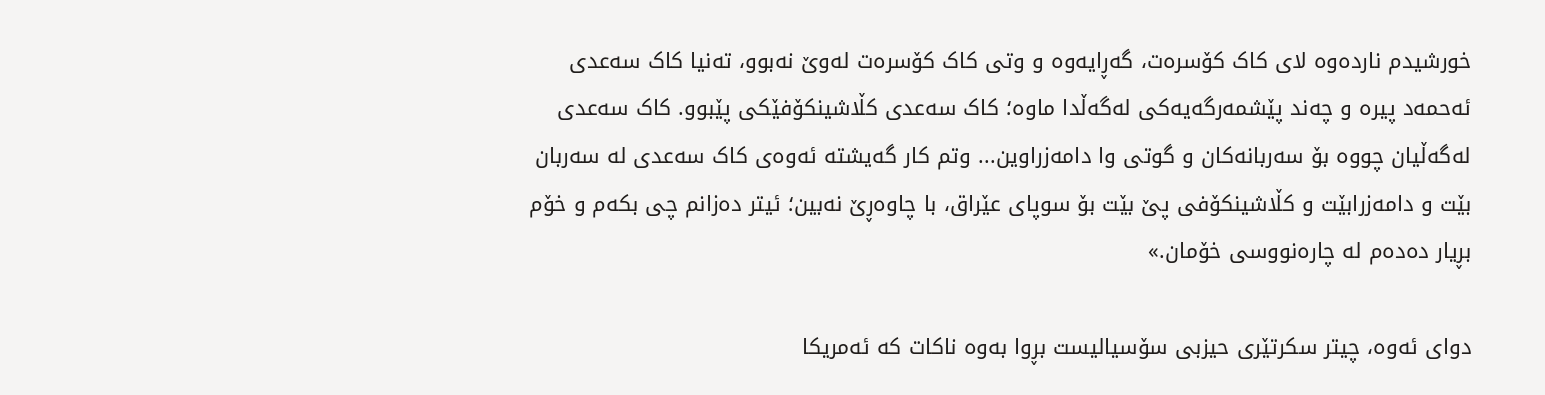خورشیدم ناردەوە لای کاک کۆسرەت، گەڕایەوە و وتی کاک کۆسرەت لەوێ نەبوو، تەنیا کاک سەعدی ئەحمەد پیرە و چەند پێشمەرگەیەکی لەگەڵدا ماوە؛ کاک سەعدی کڵاشینکۆفێکی پێبوو. کاک سەعدی لەگەڵیان چووە بۆ سەربانەکان و گوتی وا دامەزراوین... وتم کار گەیشتە ئەوەی کاک سەعدی لە سەربان بێت و دامەزرابێت و کڵاشینکۆفی پێ بێت بۆ سوپای عێراق، با چاوەڕێ نەبین؛ ئیتر دەزانم چی بکەم و خۆم بڕیار دەدەم لە چارەنووسی خۆمان.»

دوای ئەوە، چیتر سکرتێری حیزبی سۆسیالیست بڕوا بەوە ناکات کە ئەمریکا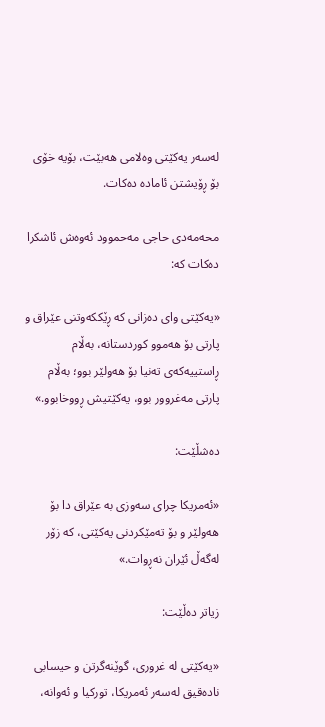لەسەر یەکێتی وەلامی هەبێت، بۆیە خۆی بۆ ڕۆیشتن ئامادە دەکات.

محەمەدی حاجی مەحموود ئەوەش ئاشکرا دەکات کە:

«یەکێتی وای دەزانی کە ڕێککەوتنی عێراق و پارتی بۆ هەموو کوردستانە، بەڵام ڕاستییەکەی تەنیا بۆ هەولێر بوو؛ بەڵام پارتی مەغروور بوو، یەکێتیش ڕووخابوو.»

دەشڵێت:

«ئەمریکا چرای سەوزی بە عێراق دا بۆ هەولێر و بۆ تەمێکردنی یەکێتی، کە زۆر لەگەڵ ئێران نەڕوات.»

زیاتر دەڵێت:

«یەکێتی لە غروری، گوێنەگرتن و حیسابی نادەقیق لەسەر ئەمریکا، تورکیا و ئەوانە،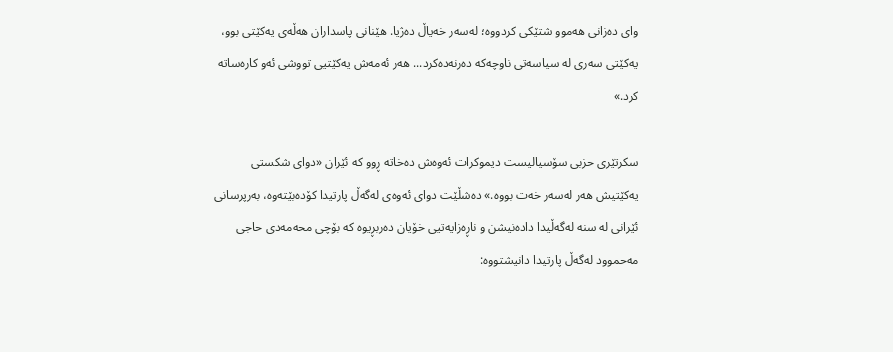وای دەزانی هەموو شتێکی کردووە؛ لەسەر خەیاڵ دەژیا. هێنانی پاسداران هەڵەی یەکێتی بوو، یەکێتی سەری لە سیاسەتی ناوچەکە دەرنەدەکرد... هەر ئەمەش یەکێتیی تووشی ئەو کارەساتە کرد.»

سکرتێری حزبی سۆسیالیست دیموکرات ئەوەش دەخاتە ڕوو کە ئێران «دوای شکستی یەکێتیش هەر لەسەر خەت بووە.» دەشڵێت دوای ئەوەی لەگەڵ پارتیدا کۆدەبێتەوە، بەرپرسانی ئێرانی لە سنە لەگەڵیدا دادەنیشن و ناڕەزایەتیی خۆیان دەربڕیوە کە بۆچی محەمەدی حاجی مەحموود لەگەڵ پارتیدا دانیشتووە: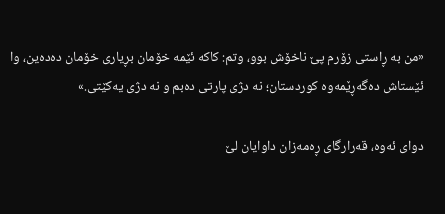«من بە ڕاستی زۆرم پێ ناخۆش بوو، وتم: کاکە ئێمە خۆمان بڕیاری خۆمان دەدەین، وا ئێستاش دەگەڕێمەوە کوردستان؛ نە دژی پارتی دەبم و نە دژی یەکێتی.»

دوای ئەوە، قەرارگای ڕەمەزان داوایان لێ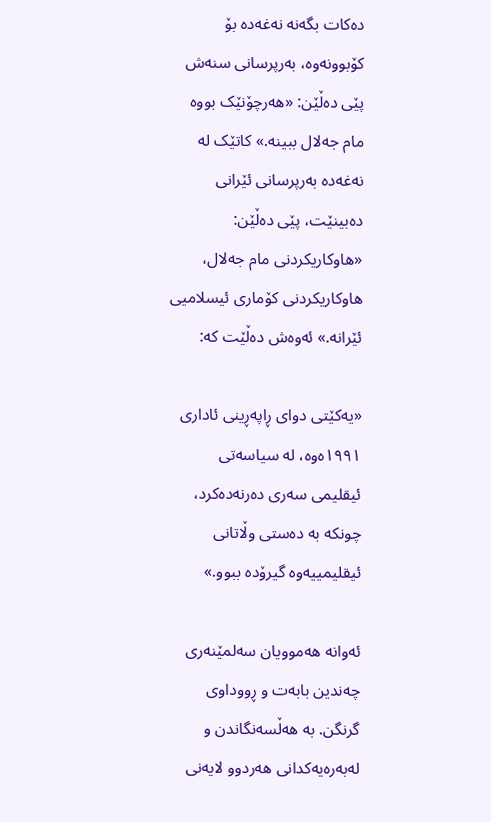دەکات بگەنە نەغەدە بۆ کۆبوونەوە، بەرپرسانی سنەش پێی دەڵێن: «هەرچۆنێک بووە مام جەلال ببینە.» کاتێک لە نەغەدە بەرپرسانی ئێرانی دەبینێت، پێی دەڵێن: «هاوکاریکردنی مام جەلال، هاوکاریکردنی کۆماری ئیسلامیی ئێرانە.» ئەوەش دەڵێت کە:

«یەکێتی دوای ڕاپەڕینی ئاداری ١٩٩١ەوە، لە سیاسەتی ئیقلیمی سەری دەرنەدەکرد، چونکە بە دەستی وڵاتانی ئیقلیمییەوە گیرۆدە ببوو.»

ئەوانە هەموویان سەلمێنەری چەندین بابەت و ڕووداوی گرنگن. بە هەڵسەنگاندن و لەبەرەیەکدانی هەردوو لایەنی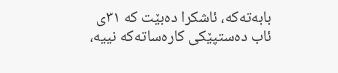بابەتەکە، ئاشکرا دەبێت کە ٣١ی ئاب دەستپێکی کارەساتەکە نییە،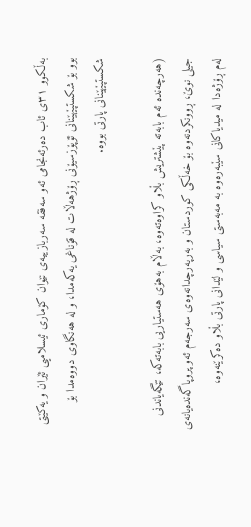بەڵکوو ٣١ی ئاب دەرئەنجامی ئەو سەفقە سەربازییەی نێوان کۆماری ئیسلامیی ئێران و یەکێتی بوو بۆ شکستپێهێنانی ئۆپۆزسیۆنی ڕۆژهەڵات لە قۆناغی یەکەمدا، و لە هەنگاوی دووەمدا بۆ شکستپێهێنانی پارتی بووە.

(هەرچەندە ئەم بابەتە پێشتریش بڵاو کراوەتەوە، بەڵام بەهۆی هەستیاریی بابەتەکە، تێگەیاندنی جیلی نوێ، ڕوونکردنەوە بۆ خەڵکی کوردستان و بەرپەرچدانەوەی سەرجەم ئەو پروپاگەندەیانەی لەم ڕۆژەدا لە میدیاکانی سێبەرەوە بە مەبەستی سیاسی و لێدانی پارتی بڵاو دەکرێنەوە،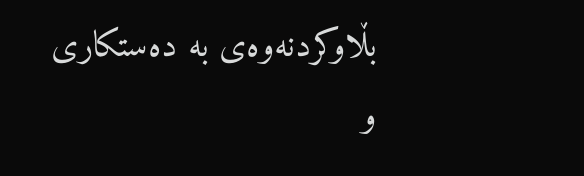بڵاوکردنەوەی بە دەستکاری و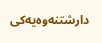دارشتنەوەیەکی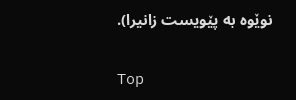نوێوە بە پێویست زانیرا).

Top